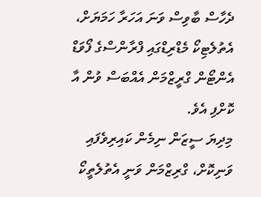ދެހާސް ބާވިސް ވަނަ އަހަރާ ހަމަޔަށް، އެތުލެޓިކޯ މެޑްރިޑްގައި ފްރާންސްގެ ފޯވަޑް އެންޓޯން ގްރީޒްމަން އެއްބަސް ވުން އާ ކޮށްފި އެވެ.
މިދިޔަ ސީޒަން ނިމެން ކައިރިވެފައި ވަނިކޮށް، ގްރިޒްމަން ވަނީ އެތުލެތީކޯ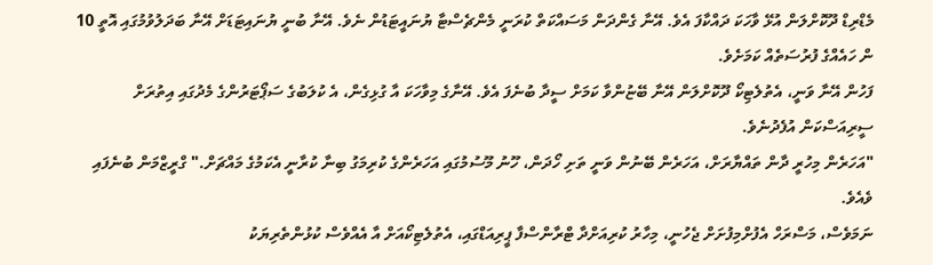މެޑްރިޑް ދޫކޮށްލަން އުޅޭ ވާހަކަ ދައްކާފަ އެވެ. އޭނާ ގެންދަން މަސައްކަތް ކުރަނީ މެންޗެސްޓާ ޔުނައީޓަޑުން ނެވެ. އޭނާ ބުނީ ޔުނައިޓަޑަށް އޭނާ ބަދަލުވުމުގައި އޮތީ 10 ން ހައެއްގެ ފުރުސަތެއް ކަމަށެވެ.
ފަހުން އޭނާ ވަނީ، އެތުލެޓިކޯ ދޫކޮށްލަން އޭނާ ބޭޏުންވާ ކަމަށް ސީދާ ބުނެފަ އެވެ. އޭނާގެ މިވާހަކަ އާ ގުޅިގެން، އެ ކުލަބުގެ ސަޕޯޓަރުންގެ މެދުގައި އިތުރަށް ސީރިއަސްކަން އުފެދުނެވެ.
"އަހަރެން މިހުރީ ދާން ތައްޔާރަށް، އަހަރެން ބޭނުން ވަނީ ތަށި ހޯދަން، ހޫނު މޫސުމުގައި އަހަރެންގެ ކުރިމަގު ބިނާ ކުރާނީ އެކަމުގެ މައްޗަށް." ގްރީޒްމަން ބުނެފައި ވެއެވެ.
ނަމަވެސް، މަސްރަހް އެފުށްމިފުށަށް ޖެހުނީ، މިހާރު ކުރިއަށްދާ ޓްރާންސްފާ ޕީރިއަޑްގައި، އެތުލެޓިކޯއަށް އާ އެއްވެސް ކުޅުންތެރިޔަކު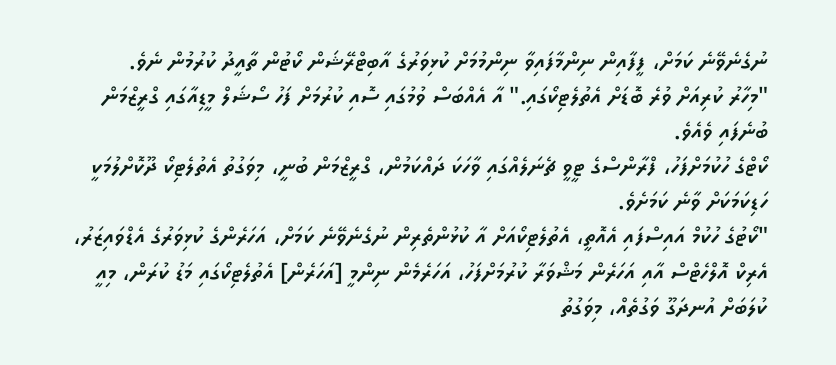ނުގެނެވޭނެ ކަމަށް، ފީފާއިން ނިންމާފައިވާ ނިންމުމަށް ކުޅިވަރުގެ އާބިޓްރޭޝަން ކޯޓުން ތާއީދު ކުރުމުން ނެވެ.
"މިހާރު ކުރިއަށް ވުރެ ބޮޑަށް އެތުލެޓިކޯގައި." އާ އެއްބަސް ވުމުގައި ސޮއި ކުރުމަށް ފަހު ސޯޝަލް މީޑިއާގައި ގްރީޒްމަން ބުނެފައި ވެއެވެ.
ކޯޓްގެ ހުކުމަށްފަހު، ފްރާންސްގެ ޓީވީ ޗެނަލެއްގައި ވާހަކަ ދައްކަމުން، ގްރީޒްމަން ބުނީ، މިވަގުތު އެތުލެޓިކޯ ދޫކޮށްލުމަކީ ހަޑިކަމަކަށް ވާނެ ކަމަށެވެ.
"ކޯޓުގެ ހުކުމް އައިސްފައި އެއޮތީ، އެތުލެޓިކޯއަށް އާ ކުޅުންތެރިން ނުގެނެވޭނެ ކަމަށް، އަހަރެންގެ ކުޅިވަރުގެ އެޑްވައިޒަރު، އެރިކް އޮލްހެޓްސް އާއި އަހަރެން މަޝްވަރާ ކުރުމަށްފަހު، އަހަރެމެން ނިންމީ [އަހަރެން] އެތުލެޓިކޯގައި މަޑު ކުރަން، މިއީ ކުލަބަށް އުނދަގޫ ވަގުތެއް، މިވަގުތު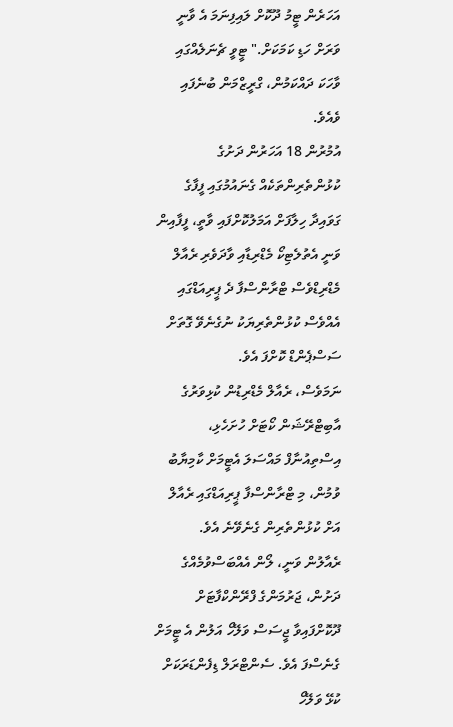އަހަރެން ޓީމު ދޫކޮށް ލައިފިނަމަ އެ ވާނީ ވަރަށް ހަޑި ކަމަކަށް." ޓީވީ ޗެނަލެއްގައި ވާހަކަ ދައްކަމުން، ގްރީޒްމަން ބުނެފައި ވެއެވެ.
އުމުރުން 18 އަހަރުން ދަށުގެ ކުޅުންތެރިންތަކެއް ގެނައުމުގައި ފީފާގެ ގަވައިދާ ހިލާފަށް އަމަލުކޮށްފައި ވާތީ، ފީފާއިން ވަނީ އެތުލެޓިކޯ މެޑްރިޑާއި ވާދަވެރި ރެއާލް މެޑްރިޑްވެސް ޓްރާންސްފާ ދެ ޕީރިއަޑްގައި އެއްވެސް ކުޅުންތެރިޔަކު ނުގެނެވޭ ގޮތަށް ސަސްޕެންޑް ކޮށްފަ އެވެ.
ނަމަވެސް، ރެއާލް މެޑްރިޑުން ކުޅިވަރުގެ އާބިޓްރޭޝަން ކޯޓަށް ހުށަހެޅި، އިސްތިއުނާފް މައްސަލަ އެޓީމަށް ކާމިޔާބު ވުމުން، މި ޓްރާންސްފާ ޕީރިއަޑްގައި ރެއާލް އަށް ކުޅުންތެރިން ގެނެވޭނެ އެވެ.
ރެއާލުން ވަނީ، ލޯން އެއްބަސްވުމެއްގެ ދަށުން، ޖަރުމަންގެ ފްރޭންކްފާޓަށް ދޫކޮށްފައިވާ ޖީސަސް ވަލޭހޯ އަލުން އެ ޓީމަށް ގެނެސްފަ އެވެ. ސެންޓްރަލް ޑިފެންޑަރަކަށް ކުޅޭ ވަލޭހޯ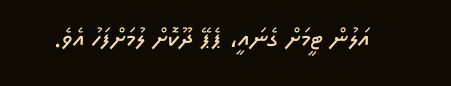އަލުން ޓީމަށް ގެނައީ، ޕެޕޭ ދޫކޮށް ލުމަށްފަހު އެވެ.